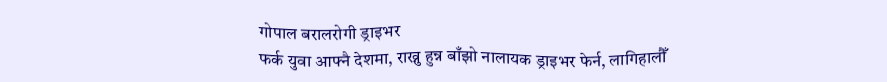गोपाल बरालरोगी ड्राइभर
फर्क युवा आफ्नै देशमा, राख्नु हुन्न बाँझो नालायक ड्राइभर फेर्न, लागिहालौँ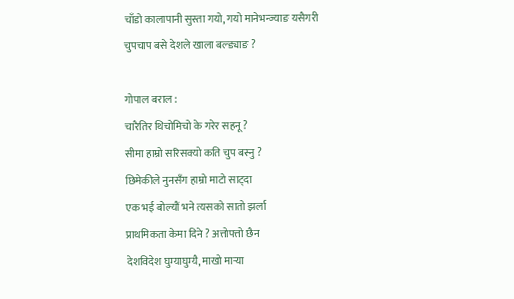चाँडो कालापानी सुस्ता गयो, गयो मानेभन्ज्याङ यसैगरी चुपचाप बसे देशले खाला बल्ड्याङ ?

गोपाल बराल :
चारैतिर थिचोमिचो के गरेर सहनू ?
सीमा हाम्रो सरिसक्यो कति चुप बस्नु ?
छिमेकीले नुनसँग हाम्रो माटो साट्दा
एक भई बोल्यौं भने त्यसको सातो झर्ला
प्राथमिकता केमा दिने ? अत्तोपत्तो छैन
देशविदेश घुम्याघुम्यै, माखो माऱ्या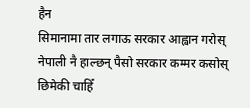हैन
सिमानामा तार लगाऊ सरकार आह्वान गरोस्
नेपाली नै हाल्छन् पैसो सरकार कम्मर कसोस्
छिमेकी चाहिँ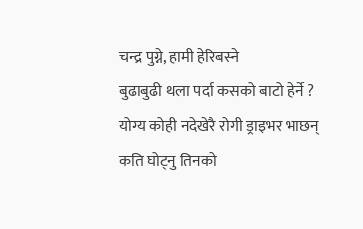चन्द्र पुग्ने, हामी हेरिबस्ने
बुढाबुढी थला पर्दा कसको बाटो हेर्ने ?
योग्य कोही नदेखेरै रोगी ड्राइभर भाछन्
कति घोट्नु तिनको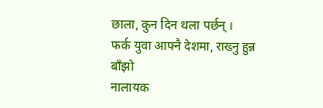छाला, कुन दिन थला पर्छन् ।
फर्क युवा आफ्नै देशमा, राख्नु हुन्न बाँझो
नालायक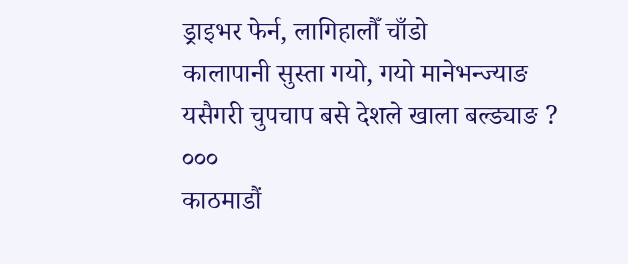ड्राइभर फेर्न, लागिहालौँ चाँडो
कालापानी सुस्ता गयो, गयो मानेभन्ज्याङ
यसैगरी चुपचाप बसे देशले खाला बल्ड्याङ ?
०००
काठमाडौं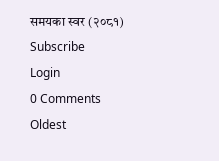समयका स्वर (२०८१)
Subscribe
Login
0 Comments
Oldest